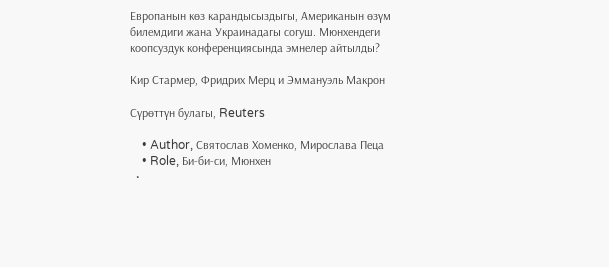Европанын көз карандысыздыгы, Американын өзүм билемдиги жана Украинадагы согуш. Мюнхендеги коопсуздук конференциясында эмнелер айтылды?

Кир Стармер, Фридрих Мерц и Эммануэль Макрон

Сүрөттүн булагы, Reuters

    • Author, Святослав Хоменко, Мирослава Пеца
    • Role, Би-би-си, Мюнхен
  •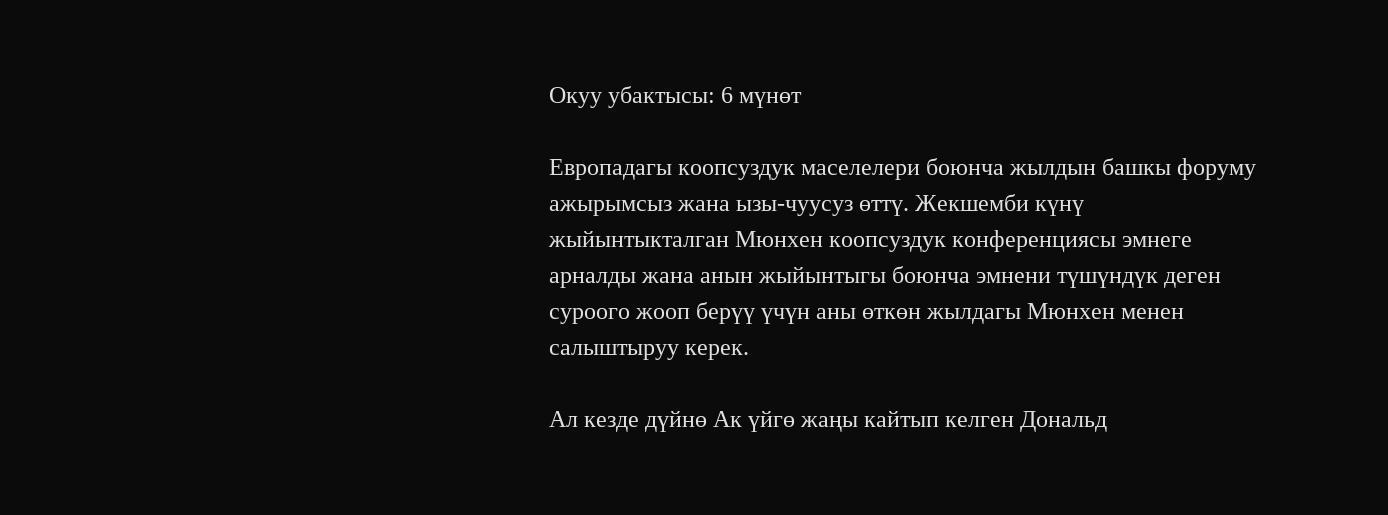Окуу убактысы: 6 мүнөт

Европадагы коопсуздук маселелери боюнча жылдын башкы форуму ажырымсыз жана ызы-чуусуз өттү. Жекшемби күнү жыйынтыкталган Мюнхен коопсуздук конференциясы эмнеге арналды жана анын жыйынтыгы боюнча эмнени түшүндүк деген суроого жооп берүү үчүн аны өткөн жылдагы Мюнхен менен салыштыруу керек.

Ал кезде дүйнө Ак үйгө жаңы кайтып келген Дональд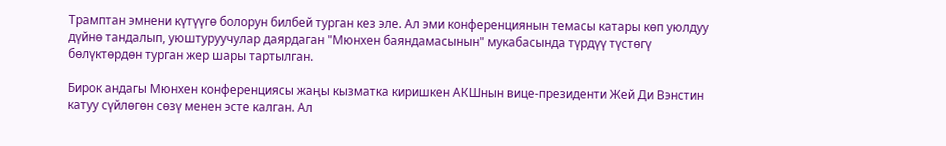Трамптан эмнени күтүүгө болорун билбей турган кез эле. Ал эми конференциянын темасы катары көп уюлдуу дүйнө тандалып, уюштуруучулар даярдаган "Мюнхен баяндамаcынын" мукабасында түрдүү түстөгү бөлүктөрдөн турган жер шары тартылган.

Бирок андагы Мюнхен конференциясы жаңы кызматка киришкен АКШнын вице-президенти Жей Ди Вэнстин катуу сүйлөгөн сөзү менен эсте калган. Ал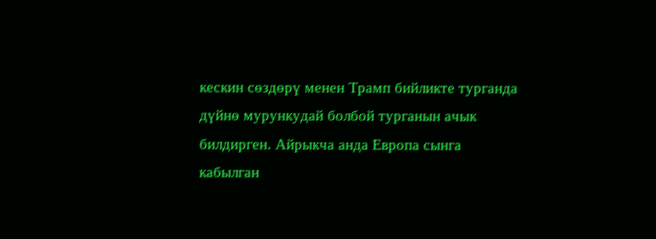кескин сөздөрү менен Трамп бийликте турганда дүйнө мурункудай болбой турганын ачык билдирген. Айрыкча анда Европа сынга кабылган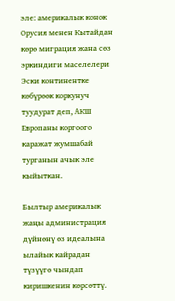эле: америкалык конок Орусия менен Кытайдан көрө миграция жана сөз эркиндиги маселелери Эски континентке көбүрөөк коркунуч туудурат деп, АКШ Европаны коргоого каражат жумшабай турганын ачык эле кыйыткан.

Былтыр америкалык жаңы администрация дүйнөнү өз идеалына ылайык кайрадан түзүүгө чындап киришкенин көрсөттү.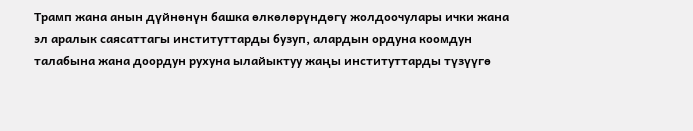Трамп жана анын дүйнөнүн башка өлкөлөрүндөгү жолдоочулары ички жана эл аралык саясаттагы институттарды бузуп, алардын ордуна коомдун талабына жана доордун рухуна ылайыктуу жаңы институттарды түзүүгө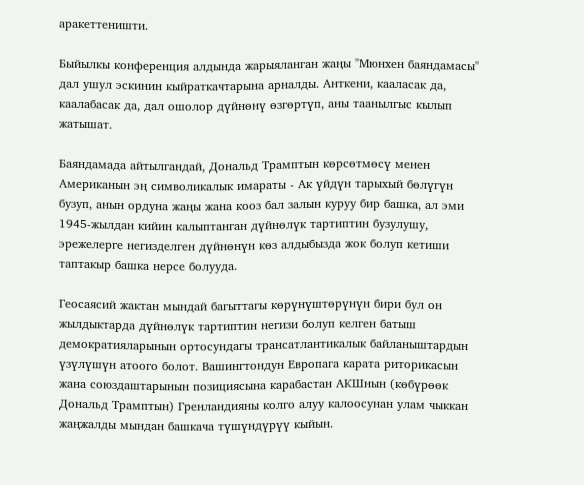аракеттеништи.

Быйылкы конференция алдында жарыяланган жаңы "Мюнхен баяндамаcы" дал ушул эскинин кыйраткачтарына арналды. Анткени, кааласак да, каалабасак да, дал ошолор дүйнөнү өзгөртүп, аны таанылгыс кылып жатышат.

Баяндамада айтылгандай, Дональд Трамптын көрсөтмөсү менен Американын эң символикалык имараты - Ак үйдүн тарыхый бөлүгүн бузуп, анын ордуна жаңы жана кооз бал залын куруу бир башка, ал эми 1945-жылдан кийин калыптанган дүйнөлүк тартиптин бузулушу, эрежелерге негизделген дүйнөнүн көз алдыбызда жок болуп кетиши таптакыр башка нерсе болууда.

Геосаясий жактан мындай багыттагы көрүнүштөрүнүн бири бул он жылдыктарда дүйнөлүк тартиптин негизи болуп келген батыш демократияларынын ортосундагы трансатлантикалык байланыштардын үзүлүшүн атоого болот. Вашингтондун Европага карата риторикасын жана союздаштарынын позициясына карабастан АКШнын (көбүрөөк Дональд Трамптын) Гренландияны колго алуу калоосунан улам чыккан жаңжалды мындан башкача түшүндүрүү кыйын.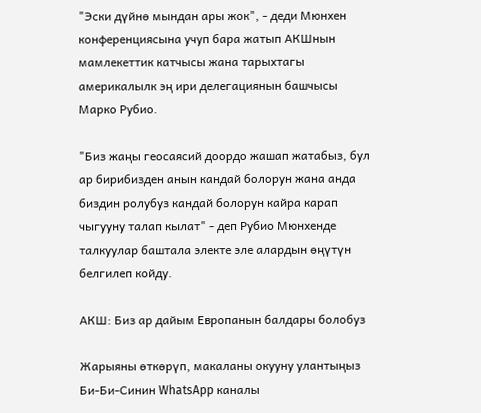"Эски дүйнө мындан ары жок", - деди Мюнхен конференциясына учуп бара жатып АКШнын мамлекеттик катчысы жана тарыхтагы америкалылк эң ири делегациянын башчысы Марко Рубио.

"Биз жаңы геосаясий доордо жашап жатабыз, бул ар бирибизден анын кандай болорун жана анда биздин ролубуз кандай болорун кайра карап чыгууну талап кылат" - деп Рубио Мюнхенде талкуулар баштала электе эле алардын өңүтүн белгилеп койду.

АКШ: Биз ар дайым Европанын балдары болобуз

Жарыяны өткөрүп, макаланы окууну улантыңыз
Би-Би-Синин WhatsApp каналы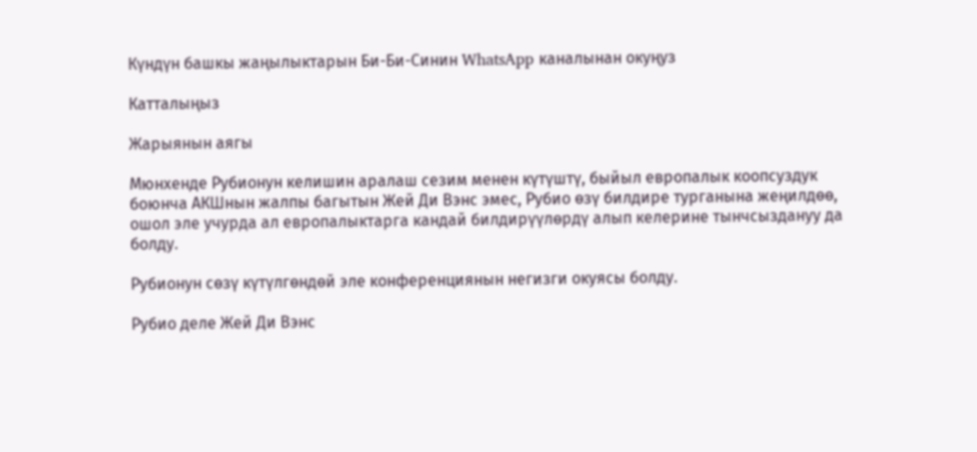Күндүн башкы жаңылыктарын Би-Би-Синин WhatsApp каналынан окуңуз

Катталыңыз

Жарыянын аягы

Мюнхенде Рубионун келишин аралаш сезим менен күтүштү, быйыл европалык коопсуздук боюнча АКШнын жалпы багытын Жей Ди Вэнс эмес, Рубио өзү билдире турганына жеңилдөө, ошол эле учурда ал европалыктарга кандай билдирүүлөрдү алып келерине тынчсыздануу да болду.

Рубионун сөзү күтүлгөндөй эле конференциянын негизги окуясы болду.

Рубио деле Жей Ди Вэнс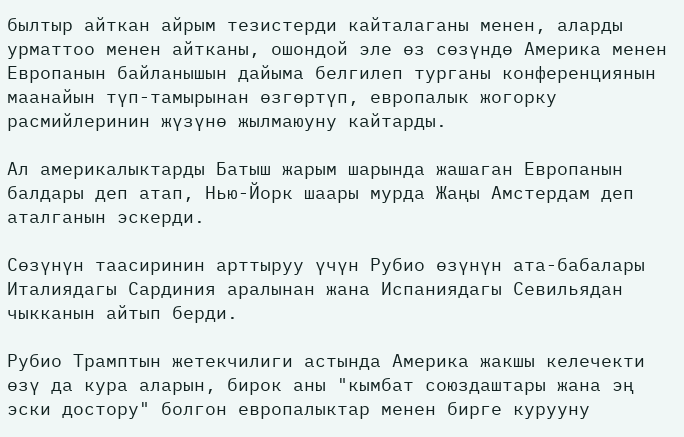былтыр айткан айрым тезистерди кайталаганы менен, аларды урматтоо менен айтканы, ошондой эле өз сөзүндө Америка менен Европанын байланышын дайыма белгилеп турганы конференциянын маанайын түп-тамырынан өзгөртүп, европалык жогорку расмийлеринин жүзүнө жылмаюуну кайтарды.

Ал америкалыктарды Батыш жарым шарында жашаган Европанын балдары деп атап, Нью-Йорк шаары мурда Жаңы Амстердам деп аталганын эскерди.

Сөзүнүн таасиринин арттыруу үчүн Рубио өзүнүн ата-бабалары Италиядагы Сардиния аралынан жана Испаниядагы Севильядан чыкканын айтып берди.

Рубио Трамптын жетекчилиги астында Америка жакшы келечекти өзү да кура аларын, бирок аны "кымбат союздаштары жана эң эски достору" болгон европалыктар менен бирге курууну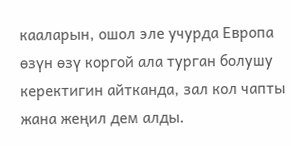кааларын, ошол эле учурда Европа өзүн өзү коргой ала турган болушу керектигин айтканда, зал кол чапты жана жеңил дем алды.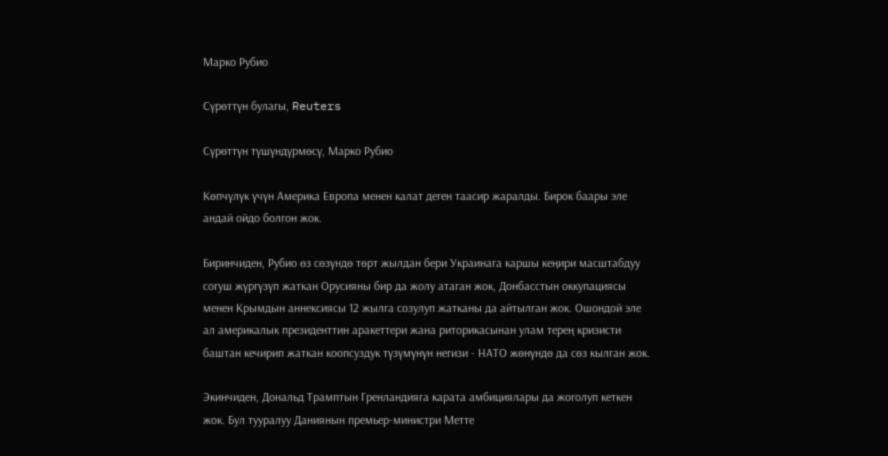Марко Рубио

Сүрөттүн булагы, Reuters

Сүрөттүн түшүндүрмөсү, Марко Рубио

Көпчүлүк үчүн Америка Европа менен калат деген таасир жаралды. Бирок баары эле андай ойдо болгон жок.

Биринчиден, Рубио өз сөзүндө төрт жылдан бери Украинага каршы кеңири масштабдуу согуш жүргүзүп жаткан Орусияны бир да жолу атаган жок, Донбасстын оккупациясы менен Крымдын аннексиясы 12 жылга созулуп жатканы да айтылган жок. Ошондой эле ал америкалык президенттин аракеттери жана риторикасынан улам терең кризисти баштан кечирип жаткан коопсуздук түзүмүнүн негизи - НАТО жөнүндө да сөз кылган жок.

Экинчиден, Дональд Трамптын Гренландияга карата амбициялары да жоголуп кеткен жок. Бул тууралуу Даниянын премьер-министри Метте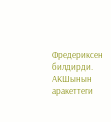Фредериксен билдирди. АКШынын аракеттеги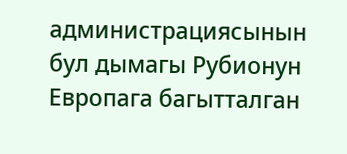администрациясынын бул дымагы Рубионун Европага багытталган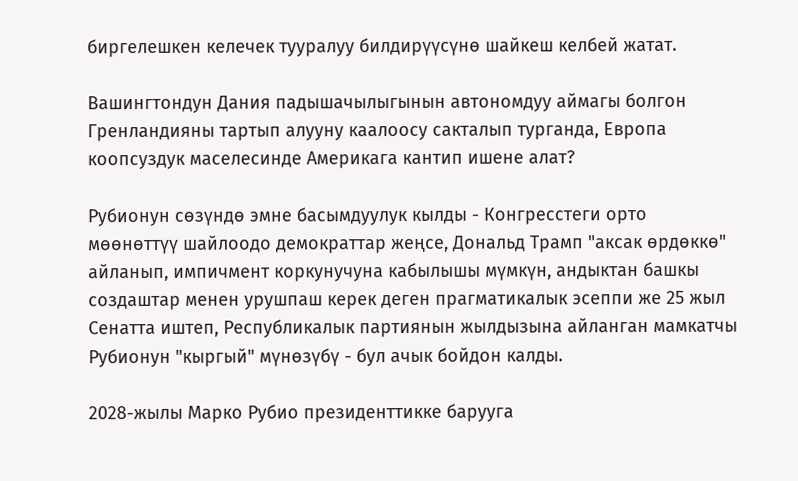биргелешкен келечек тууралуу билдирүүсүнө шайкеш келбей жатат.

Вашингтондун Дания падышачылыгынын автономдуу аймагы болгон Гренландияны тартып алууну каалоосу сакталып турганда, Европа коопсуздук маселесинде Америкага кантип ишене алат?

Рубионун сөзүндө эмне басымдуулук кылды - Конгресстеги орто мөөнөттүү шайлоодо демократтар жеңсе, Дональд Трамп "аксак өрдөккө" айланып, импичмент коркунучуна кабылышы мүмкүн, андыктан башкы создаштар менен урушпаш керек деген прагматикалык эсеппи же 25 жыл Сенатта иштеп, Республикалык партиянын жылдызына айланган мамкатчы Рубионун "кыргый" мүнөзүбү - бул ачык бойдон калды.

2028-жылы Марко Рубио президенттикке барууга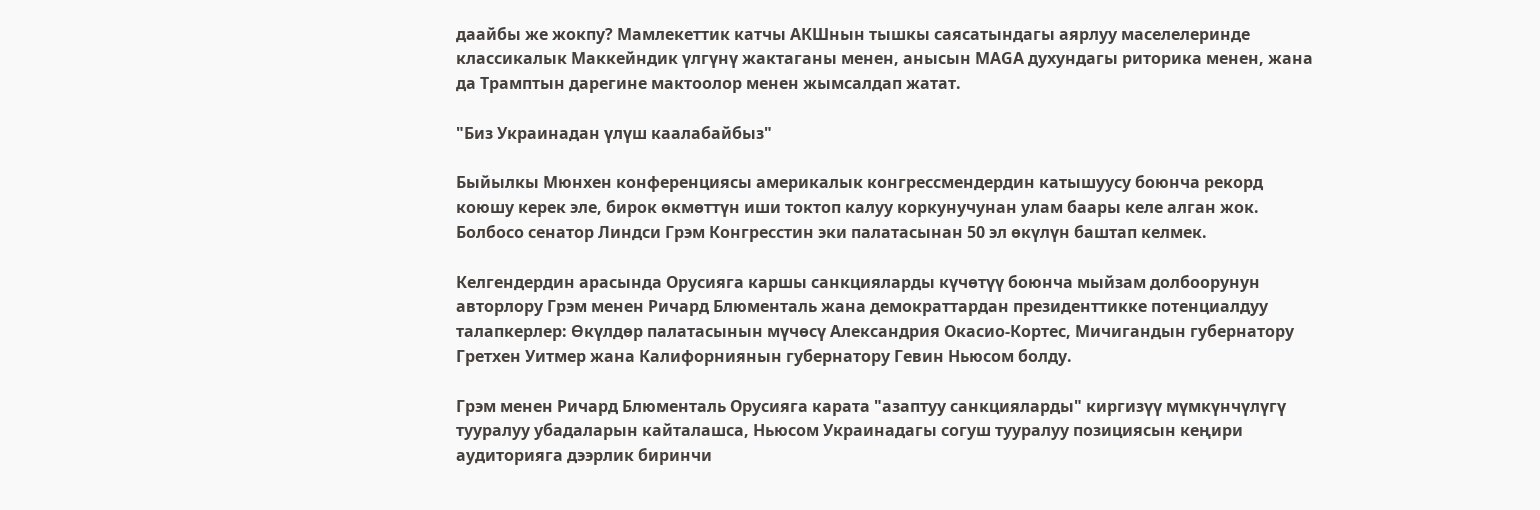даайбы же жокпу? Мамлекеттик катчы АКШнын тышкы саясатындагы аярлуу маселелеринде классикалык Маккейндик үлгүнү жактаганы менен, анысын MAGA духундагы риторика менен, жана да Трамптын дарегине мактоолор менен жымсалдап жатат.

"Биз Украинадан үлүш каалабайбыз"

Быйылкы Мюнхен конференциясы америкалык конгрессмендердин катышуусу боюнча рекорд коюшу керек эле, бирок өкмөттүн иши токтоп калуу коркунучунан улам баары келе алган жок. Болбосо сенатор Линдси Грэм Конгресстин эки палатасынан 50 эл өкүлүн баштап келмек.

Келгендердин арасында Орусияга каршы санкцияларды күчөтүү боюнча мыйзам долбоорунун авторлору Грэм менен Ричард Блюменталь жана демократтардан президенттикке потенциалдуу талапкерлер: Өкүлдөр палатасынын мүчөсү Александрия Окасио-Кортес, Мичигандын губернатору Гретхен Уитмер жана Калифорниянын губернатору Гевин Ньюсом болду.

Грэм менен Ричард Блюменталь Орусияга карата "азаптуу санкцияларды" киргизүү мүмкүнчүлүгү тууралуу убадаларын кайталашса, Ньюсом Украинадагы согуш тууралуу позициясын кеңири аудиторияга дээрлик биринчи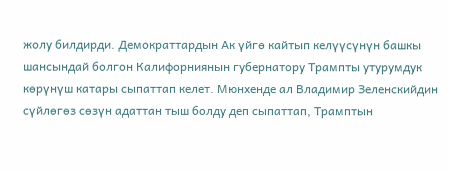жолу билдирди. Демократтардын Ак үйгө кайтып келүүсүнүн башкы шансындай болгон Калифорниянын губернатору Трампты утурумдук көрүнүш катары сыпаттап келет. Мюнхенде ал Владимир Зеленскийдин сүйлөгөз сөзүн адаттан тыш болду деп сыпаттап, Трамптын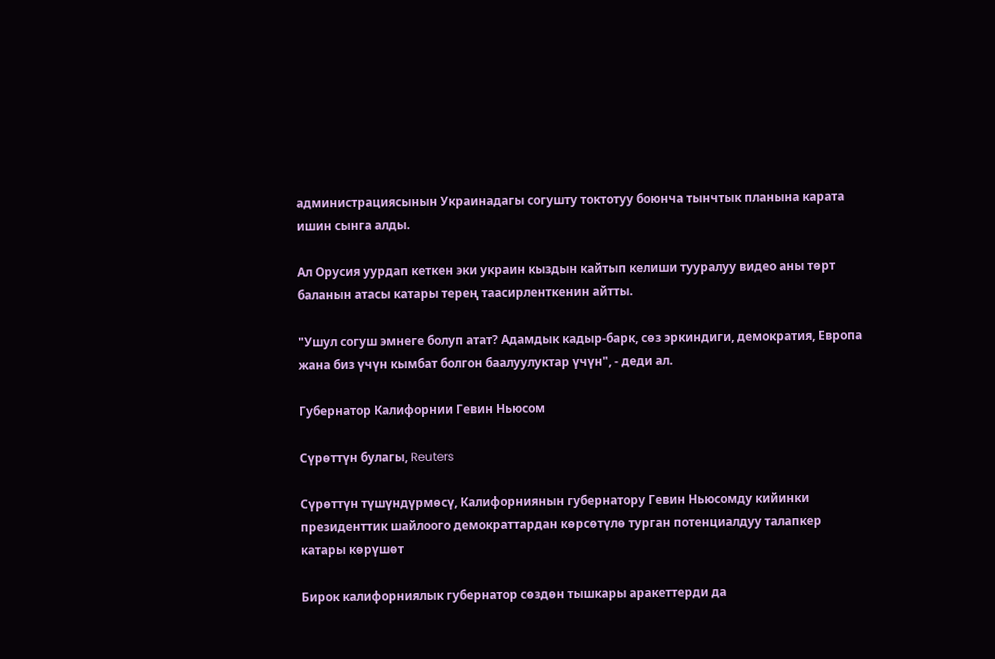администрациясынын Украинадагы согушту токтотуу боюнча тынчтык планына карата ишин сынга алды.

Ал Орусия уурдап кеткен эки украин кыздын кайтып келиши тууралуу видео аны төрт баланын атасы катары терең таасирленткенин айтты.

"Ушул согуш эмнеге болуп атат? Адамдык кадыр-барк, сөз эркиндиги, демократия, Европа жана биз үчүн кымбат болгон баалуулуктар үчүн", - деди ал.

Губернатор Калифорнии Гевин Ньюсом

Сүрөттүн булагы, Reuters

Сүрөттүн түшүндүрмөсү, Калифорниянын губернатору Гевин Ньюсомду кийинки президенттик шайлоого демократтардан көрсөтүлө турган потенциалдуу талапкер катары көрүшөт

Бирок калифорниялык губернатор сөздөн тышкары аракеттерди да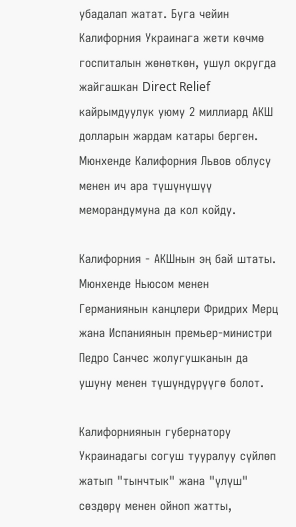убадалап жатат. Буга чейин Калифорния Украинага жети көчмө госпиталын жөнөткөн, ушул округда жайгашкан Direct Relief кайрымдуулук уюму 2 миллиард АКШ долларын жардам катары берген. Мюнхенде Калифорния Львов облусу менен ич ара түшүнүшүү меморандумуна да кол койду.

Калифорния - АКШнын эң бай штаты. Мюнхенде Ньюсом менен Германиянын канцлери Фридрих Мерц жана Испаниянын премьер-министри Педро Санчес жолугушканын да ушуну менен түшүндүрүүгө болот.

Калифорниянын губернатору Украинадагы согуш тууралуу сүйлөп жатып "тынчтык" жана "үлүш" сөздөрү менен ойноп жатты,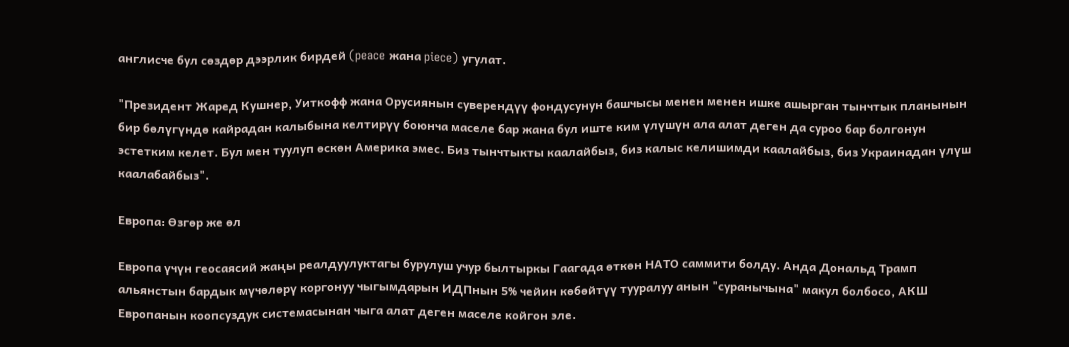англисче бул сөздөр дээрлик бирдей (peace жана piece) угулат.

"Президент Жаред Кушнер, Уиткофф жана Орусиянын суверендүү фондусунун башчысы менен менен ишке ашырган тынчтык планынын бир бөлүгүндө кайрадан калыбына келтирүү боюнча маселе бар жана бул иште ким үлүшүн ала алат деген да суроо бар болгонун эстетким келет. Бул мен туулуп өскөн Америка эмес. Биз тынчтыкты каалайбыз, биз калыс келишимди каалайбыз, биз Украинадан үлүш каалабайбыз".

Европа: Өзгөр же өл

Европа үчүн геосаясий жаңы реалдуулуктагы бурулуш учур былтыркы Гаагада өткөн НАТО саммити болду. Анда Дональд Трамп альянстын бардык мүчөлөрү коргонуу чыгымдарын ИДПнын 5% чейин көбөйтүү тууралуу анын "суранычына" макул болбосо, АКШ Европанын коопсуздук системасынан чыга алат деген маселе койгон эле.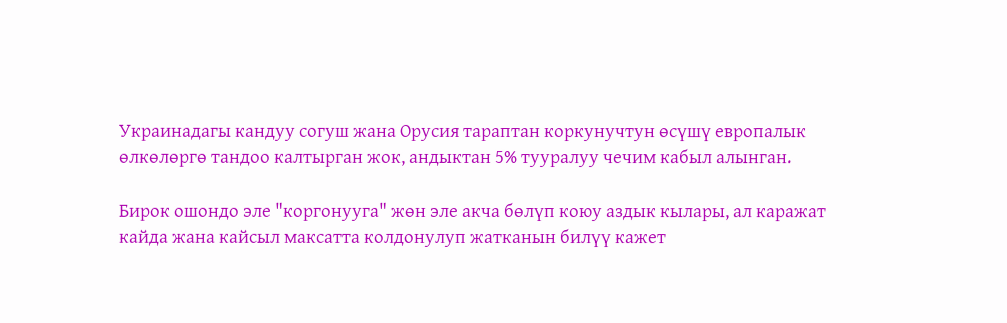Украинадагы кандуу согуш жана Орусия тараптан коркунучтун өсүшү европалык өлкөлөргө тандоо калтырган жок, андыктан 5% тууралуу чечим кабыл алынган.

Бирок ошондо эле "коргонууга" жөн эле акча бөлүп коюу аздык кылары, ал каражат кайда жана кайсыл максатта колдонулуп жатканын билүү кажет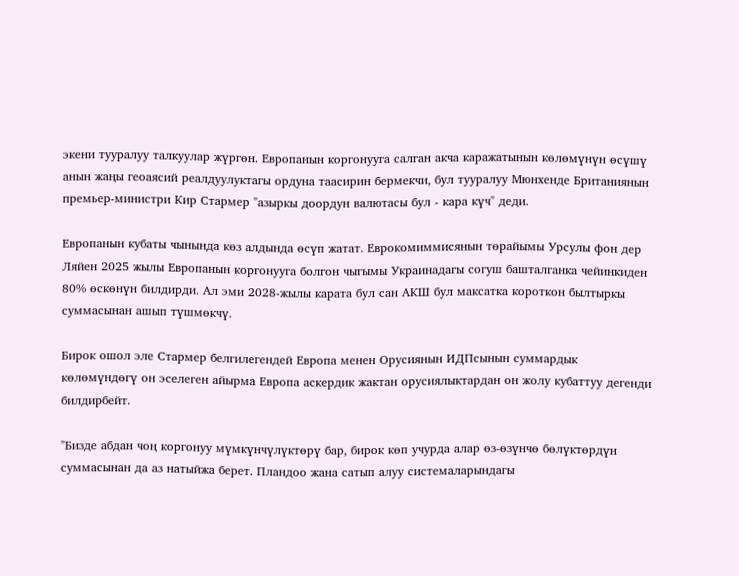экени тууралуу талкуулар жүргөн. Европанын коргонууга салган акча каражатынын көлөмүнүн өсүшү анын жаңы геоаясий реалдуулуктагы ордуна таасирин бермекчи, бул тууралуу Мюнхенде Британиянын премьер-министри Кир Стармер "азыркы доордун валютасы бул - кара күч" деди.

Европанын кубаты чынында көз алдында өсүп жатат. Еврокомиммисянын төрайымы Урсулы фон дер Ляйен 2025 жылы Европанын коргонууга болгон чыгымы Украинадагы согуш башталганка чейинкиден 80% өскөнүн билдирди. Ал эми 2028-жылы карата бул сан АКШ бул максатка короткон былтыркы суммасынан ашып түшмөкчү.

Бирок ошол эле Стармер белгилегендей Европа менен Орусиянын ИДПсынын суммардык көлөмүндөгү он эселеген айырма Европа аскердик жактан орусиялыктардан он жолу кубаттуу дегенди билдирбейт.

"Бизде абдан чоң коргонуу мүмкүнчүлүктөрү бар, бирок көп учурда алар өз-өзүнчө бөлүктөрдүн суммасынан да аз натыйжа берет. Пландоо жана сатып алуу системаларындагы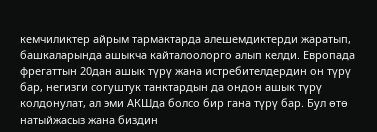кемчиликтер айрым тармактарда алешемдиктерди жаратып, башкаларында ашыкча кайталоолорго алып келди. Европада фрегаттын 20дан ашык түрү жана истребителдердин он түрү бар, негизги согуштук танктардын да ондон ашык түрү колдонулат, ал эми АКШда болсо бир гана түрү бар. Бул өтө натыйжасыз жана биздин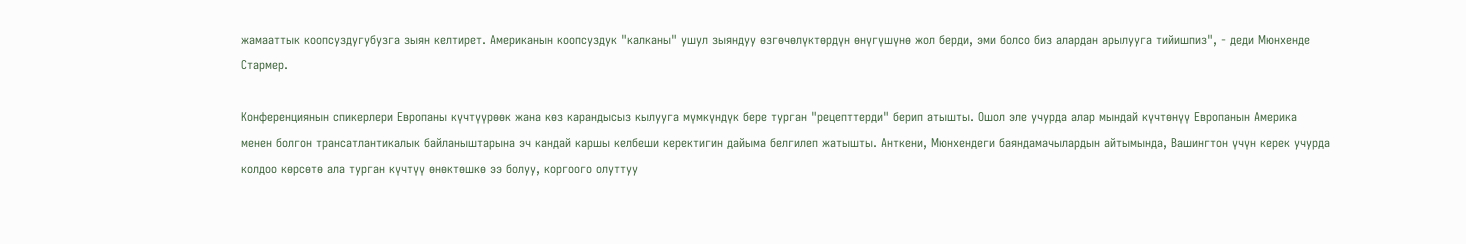жамааттык коопсуздугубузга зыян келтирет. Американын коопсуздук "калканы" ушул зыяндуу өзгөчөлүктөрдүн өнүгүшүнө жол берди, эми болсо биз алардан арылууга тийишпиз", - деди Мюнхенде Стармер.

Конференциянын спикерлери Европаны күчтүүрөөк жана көз карандысыз кылууга мүмкүндүк бере турган "рецепттерди" берип атышты. Ошол эле учурда алар мындай күчтөнүү Европанын Америка менен болгон трансатлантикалык байланыштарына эч кандай каршы келбеши керектигин дайыма белгилеп жатышты. Анткени, Мюнхендеги баяндамачылардын айтымында, Вашингтон үчүн керек учурда колдоо көрсөтө ала турган күчтүү өнөктөшкө ээ болуу, коргоого олуттуу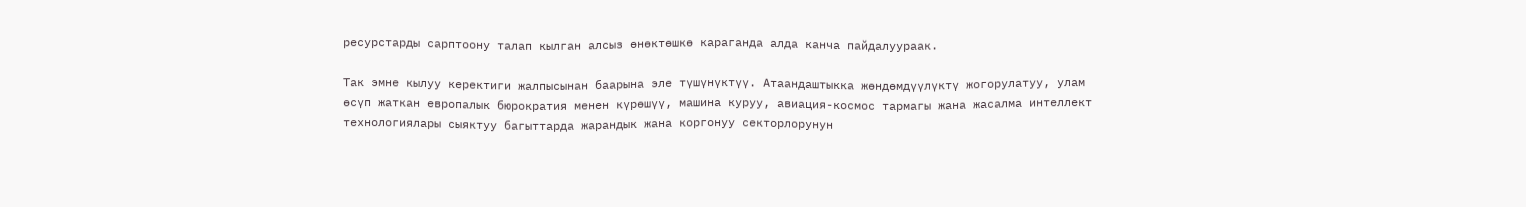ресурстарды сарптоону талап кылган алсыз өнөктөшкө караганда алда канча пайдалуураак.

Так эмне кылуу керектиги жалпысынан баарына эле түшүнүктүү. Атаандаштыкка жөндөмдүүлүктү жогорулатуу, улам өсүп жаткан европалык бюрократия менен күрөшүү, машина куруу, авиация-космос тармагы жана жасалма интеллект технологиялары сыяктуу багыттарда жарандык жана коргонуу секторлорунун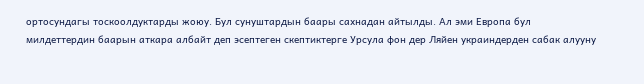ортосундагы тоскоолдуктарды жоюу. Бул сунуштардын баары сахнадан айтылды. Ал эми Европа бул милдеттердин баарын аткара албайт деп эсептеген скептиктерге Урсула фон дер Ляйен украиндерден сабак алууну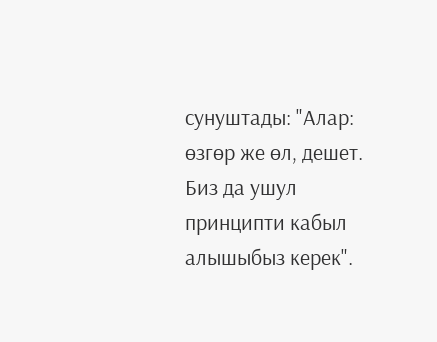сунуштады: "Алар: өзгөр же өл, дешет. Биз да ушул принципти кабыл алышыбыз керек".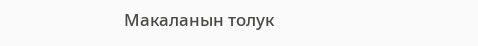Макаланын толук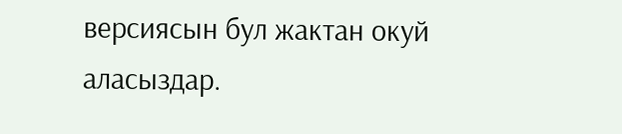версиясын бул жактан окуй аласыздар.